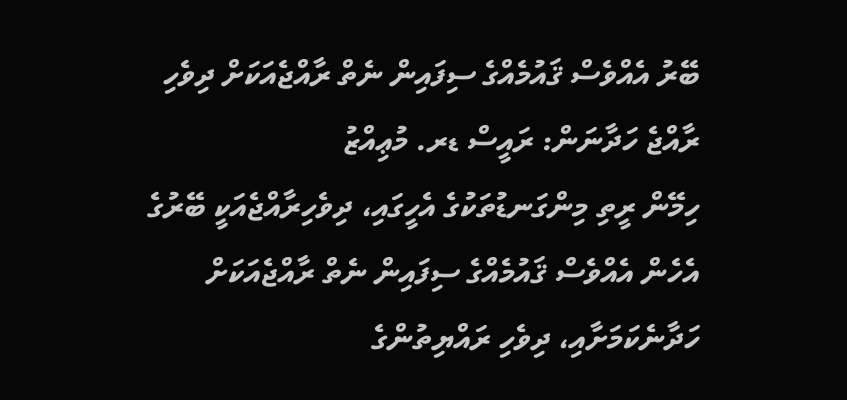ބޭރު އެއްވެސް ޤައުމެއްގެ ސިފައިން ނެތް ރާއްޖެއަކަށް ދިވެހި ރާއްޖެ ހަދާނަން: ރައީސް ޑރ. މުޢިއްޒު
ހިމޭން ރީތި މިންގަނޑުތަކުގެ އެހީގައި، ދިވެހިރާއްޖެއަކީ ބޭރުގެ އެހެން އެއްވެސް ޤައުމެއްގެ ސިފައިން ނެތް ރާއްޖެއަކަށް ހަދާނެކަމަށާއި، ދިވެހި ރައްޔިތުންގެ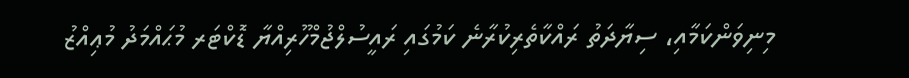މިނިވަންކަމާއި، ސިޔާދަތު ރައްކާތެރިކުރާނެ ކަމުގައި ރައީސުލްޖުމްހޫރިއްޔާ ޑޮކްޓަރ މުޙައްމަދު މުޢިއްޒު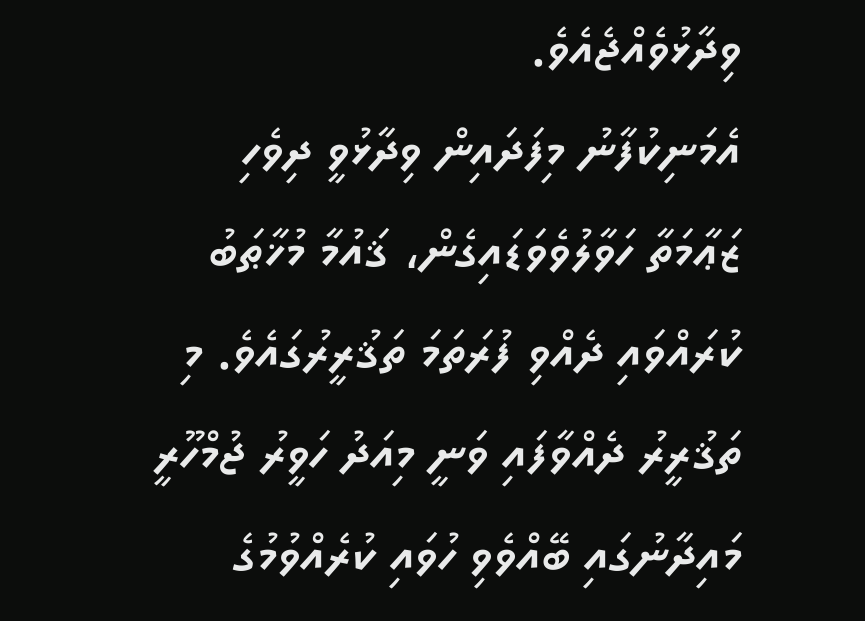ވިދާޅުވެއްޖެއެވެ.
އެމަނިކުފާނު މިފަދައިން ވިދާޅުވީ ދިވެހި ޒަޢާމަތާ ހަވާލުވެވަޑައިގެން، ޤައުމާ މުޚާޠަބު ކުރައްވައި ދެއްވި ފުރަތަމަ ތަޤުރީރުގައެވެ. މި ތަޤުރީރު ދެއްވާފައި ވަނީ މިއަދު ހަވީރު ޖުމްހޫރީ މައިދާނުގައި ބޭއްވެވި ހުވައި ކުރެއްވުމުގެ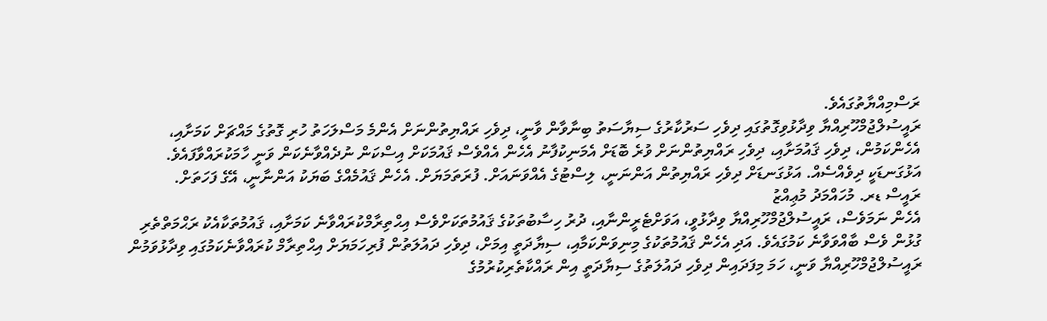ރަސްމިއްޔާތުގައެވެ.
ރައީސުލްޖުމްހޫރިއްޔާ ވިދާޅުވިގޮތުގައި ދިވެހި ސަރުކާރުގެ ސިޔާސަތު ބިނާވާން ވާނީ، ދިވެހި ރައްޔިތުންނަށް އެންމެ މަސްލަހަތު ހުރި ގޮތުގެ މައްޗަށް ކަމަށާއި، އެހެންކަމުން، ދިވެހި ޤައުމަށާއި، ދިވެހި ރައްޔިތުންނަށް ވުރެ ބޮޑަށް އެމަނިކުފާނު އެހެން އެއްވެސް ޤައުމަކަށް އިސްކަން ނުދެއްވާނެކަން ވަނީ ހާމަކުރައްވާފައެވެ.
އަޅުގަނޑަކީ ދިވެއްސެއް. އަޅުގަނޑަށް ދިވެހި ރައްޔިތުން އަންނަނީ، ލިސްޓުގެ އެއްވަނައަށް. ފުރަތަމަޔަށް. އެހެން ޤައުމެއްގެ ބަޔަކު އަންނާނީ، އޭގެ ފަހަތަށް.
ރައީސް ޑރ. މުހައްމަދު މުޢިއްޒު
އެހެން ނަމަވެސް، ރައީސުލްޖުމްހޫރިއްޔާ ވިދާޅުވީ، އަވަށްޓެރީންނާއި، ދުރު ހިސާބުތަކުގެ ޤައުމުތަކަށްވެސް އިޙްތިރާމްކުރައްވާނެ ކަމަށާއި، ޤައުމުތަކާއެކު ރަޙްމަތްތެރި ގުޅުން ވެސް ބާއްވަވާނެ ކަމުގައެވެ. އަދި އެހެން ޤައުމުތަކުގެ މިނިވަންކަމާއި، ސިޔާދަތީ އިމަށް، ދިވެހި ދައުލަތުން ފުރިހަމަޔަށް އިޙްތިރާމް ކުރައްވާނެކަމުގައި ވިދާޅުވަމުން ރައީސުލްޖުމްހޫރިއްޔާ ވަނީ، ހަމަ މިފަދައިން ދިވެހި ދައުލަތުގެ ސިޔާދަތީ އިން ރައްކާތެރިކުރުމުގެ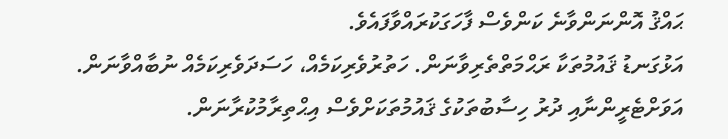ޙައްޤު އޮންނަންވާނެ ކަންވެސް ފާހަގަކުރައްވާފައެވެ.
އަޅުގަނޑު ޤައުމުތަކާ ރަޙްމަތްތެރިވާނަން. ހަތުރުވެރިކަމެއް، ހަސަދަވެރިކަމެއް ނުބާއްވާނަން. އަވަށްޓެރީންނާއި ދުރު ހިސާބުތަކުގެ ޤައުމުތަކަށްވެސް އިޙްތިރާމުކުރާނަން.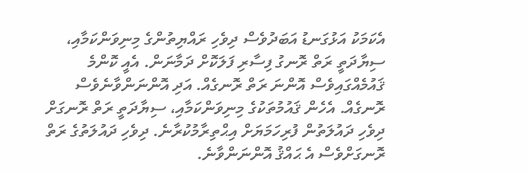އެކަމަކު އަޅުގަނޑު އަބަދުވެސް ދިވެހި ރައްޔިތުންގެ މިނިވަންކަމާއި، ސިޔާދަތީ ރަތް ރޮނގު ފިސާރި ފަލަކޮށް ދަމާނަން. އެއީ ކޮންމެ ޤައުމެއްގައިވެސް އޮންނަ ރަތް ރޮނގެއް. އަދި އޮންނަންވާނެވެސް ރޮނގެއް. އެހެން ޤައުމުތަކުގެ މިނިވަންކަމާއި، ސިޔާދަތީ ރަތް ރޮނގަށް ދިވެހި ދައުލަތުން ފުރިހަމަޔަށް އިޙްތިރާމުކުރާނެ. ދިވެހި ދައުލަތުގެ ރަތް ރޮނގަށްވެސް އެ ޙައްޤު އޮންނަންވާނެ.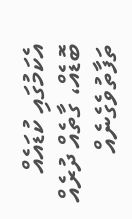އެކަމުގައި ކުޑައެއް ބޮޑެއް، ގާތެއް ދުރެއް ތަފާތުވެގެނެއް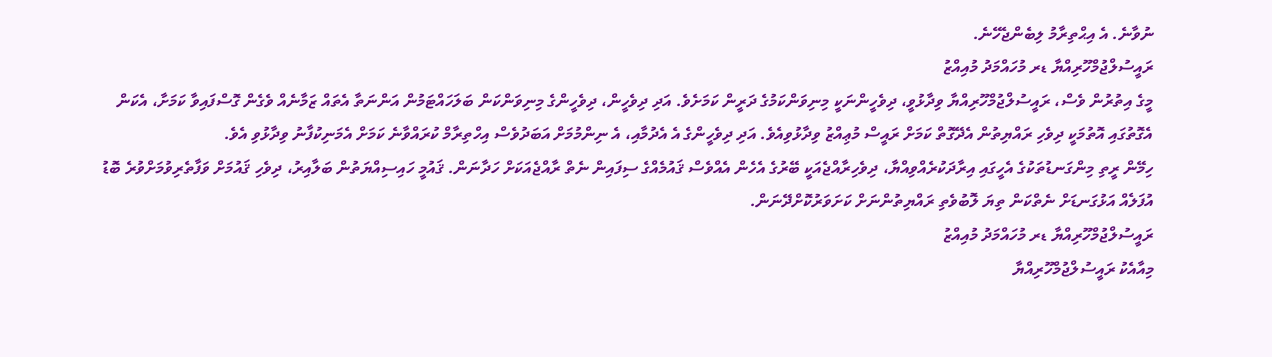ނުވާނެ. އެ އިޙްތިރާމު ލިބެންޖެހޭނެ.
ރައީސުލްޖުމްހޫރިއްޔާ ޑރ މުހައްމަދު މުއިއްޒު
މީގެ އިތުރުން ވެސް، ރައީސުލްޖުމްހޫރިއްޔާ ވިދާޅުވީ، ދިވެހީންނަކީ މިނިވަންކަމުގެ ދަރީން ކަމަށެވެ. އަދި ދިވެހީން، ދިވެހީންގެ މިނިވަންކަން ބަލަހައްޓަމުން އަންނަތާ އެތައް ޒަމާނެއް ވެގެން ގޮސްފައިވާ ކަމަށާ، އެކަން އެގޮތުގައި އޮތުމަކީ ދިވެހި ރައްޔިތުން އެދޭގޮތް ކަމަށް ރައީސް މުޢިއްޒު ވިދާޅުވިއެވެ. އަދި ދިވެހީންގެ އެ އެދުމާއި، އެ ނިންމުމަށް އަބަދުވެސް އިހްތިރާމް ކުރައްވާނެ ކަމަށް އެމަނިކުފާނު ވިދާޅުވި އެވެ.
ހިމޭން ރީތި މިންގަނޑުތަކުގެ އެހީގައި އިރާދަކުރެއްވިއްޔާ، ދިވެހިރާއްޖެއަކީ ބޭރުގެ އެހެން އެއްވެސް ޤައުމެއްގެ ސިފައިން ނެތް ރާއްޖެއަކަށް ހަދާނަން. ޤައުމީ ހައިސިއްޔަތުން ބަލާއިރު، ދިވެހި ޤައުމަށް ވަފާތެރިވުމަށްވުރެ ބޮޑު އުފަލެއް އަޅުގަނޑަށް ނެތްކަން ތިޔަ ލޮބުވެތި ރައްޔިތުންނަށް ކަށަވަރުކޮށްދޭނަން.
ރައީސުލްޖުމްހޫރިއްޔާ ޑރ މުހައްމަދު މުއިއްޒު
މިއާއެކު ރައީސުލްޖުމްހޫރިއްޔާ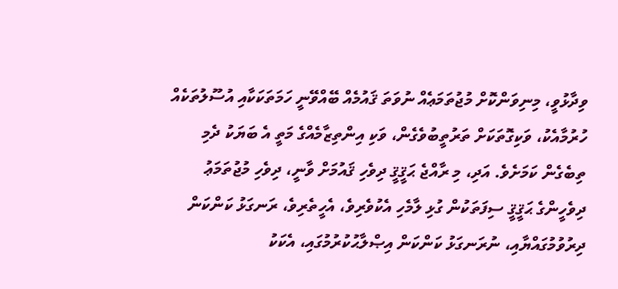ވިދާޅުވީ، މިނިވަންކޮށް މުޖުތަމަޢެއް ނުވަތަ ޤައުމެއް ބޭއްވޭނީ ހަމަތަކަކާއި އުސޫލުތަކެއް ހުރުމާއެކު، ވަކިގޮތަކަށް ތަރުތީބުވެގެން، ވަކި އިންތިޒާމެއްގެ މަތީ އެ ބަޔަކު ދެމި ތިބެގެން ކަމަށެވެ. އަދި، މި ރާއްޖެ ޙަޤީޤީ ދިވެހި ޤައުމަށް ވާނީ، ދިވެހި މުޖުތަމަޢު ދިވެހީންގެ ޙަޤީޤީ ސިފަތަކުން ގުޅި ލާމެހި އެކުވެރިވެ، އެހީތެރިވެ، ރަނގަޅު ކަންކަން ދިރުވުމުގައްޔާއި، ނުރަނގަޅު ކަންކަން އިޞްލާޙުކުރުމުގައި، އެކަކު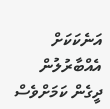އަނެކަކަށް އެއްބާރުލުން ދީގެން ކަމަށްވެސް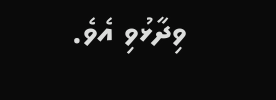ވިދާޅުވި އެވެ.